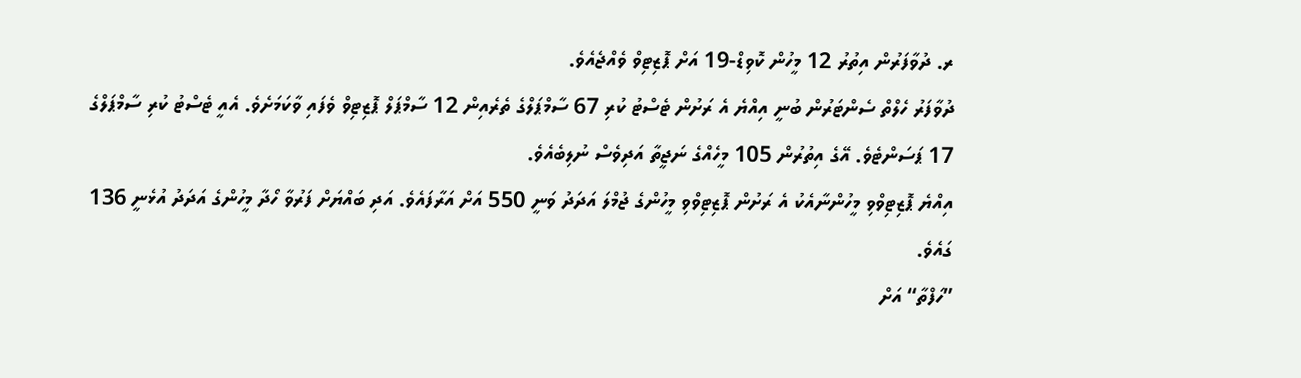ރ. ދުވާފަރުން އިތުރު 12 މީހުން ކޮވިޑް-19 އަށް ޕޮޒިޓިވް ވެއްޖެއެވެ.
ދުވާފަރު ހެލްތް ސެންޓަރުން ބުނީ އިއްޔެ އެ ރަށުން ޓެސްޓު ކުރި 67 ސާމްޕަލްގެ ތެރެއިން 12 ސާމްޕަލް ޕޮޒިޓިވް ވެފައި ވާކަމަށެވެ. އެއީ ޓެސްޓު ކުރި ސާމްޕަލްގެ 17 ޕަސަންޓެވެ. އޭގެ އިތުރުން 105 މީހެއްގެ ނަޖީތާ އަދިވެސް ނުލިބެއެވެ.
އިއްޔެ ޕޮޒިޓިވްވި މީހުންނާއެކު އެ ރަށުން ޕޮޒިޓިވްވި މީހުންގެ ޖުމްލަ އަދަދު ވަނީ 550 އަށް އަރާފައެވެ. އަދި ބައްޔަށް ފަރުވާ ހޯދާ މީހުންގެ އަދަދު އުޅެނީ 136 ގައެވެ.
”ހަފްތާ“ އަށް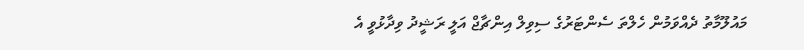މައުލޫމާތު ދެއްވަމުން ހެލްތަ ސެންޓަރުގެ ސިވިލް އިންޗާޖް އަލީ ރަޝީދު ވިދާޅުވީ އެ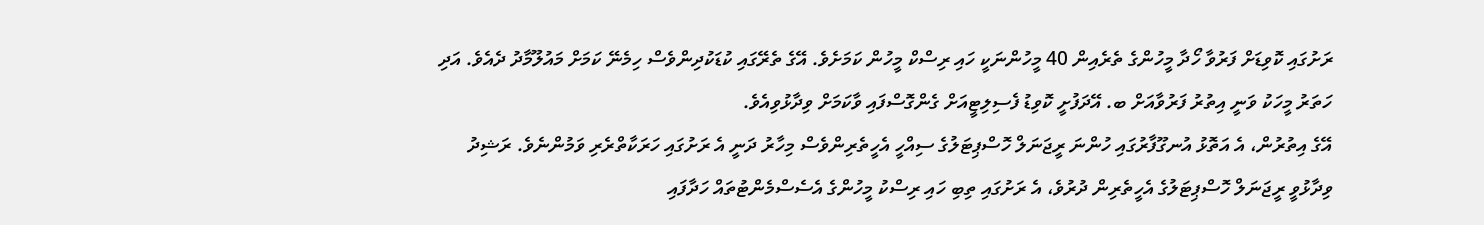ރަށުގައި ކޮވިޑަށް ފަރުވާ ހޯދާ މީހުންގެ ތެރެއިން 40 މީހުންނަކީ ހައި ރިސްކް މީހުން ކަމަށެވެ. އޭގެ ތެރޭގައި ކުޑަކުދިންވެސް ހިމެނޭ ކަމަށް މައުލޫމާދު ދެއެވެ. އަދި ހަތަރު މީހަކު ވަނީ އިތުރު ފަރުވާއަށް ބ. އޭދަފުށީ ކޮވިޑު ފެސިލިޓީއަށް ގެންގޮސްފައި ވާކަމަށް ވިދާޅުވިއެވެ.
އޭގެ އިތުރުން، އެ އަތޮޅު އުނގޫފާރުގައި ހުންނަ ރީޖަނަލް ހޮސްޕިޓަލުގެ ސިއްހީ އެހީތެރިންވެސް މިހާރު ދަނީ އެ ރަށުގައި ހަރަކާތްރެރި ވަމުންނެވެ. ރަޝިދު ވިދާޅުވީ ރީޖަނަލް ހޮސްޕިޓަލުގެ އެހީތެރިން ދުރުވެ، އެ ރަށުގައި ތިބި ހައި ރިސްކު މީހުންގެ އެސެސްމެންޓުތައް ހަދާފައި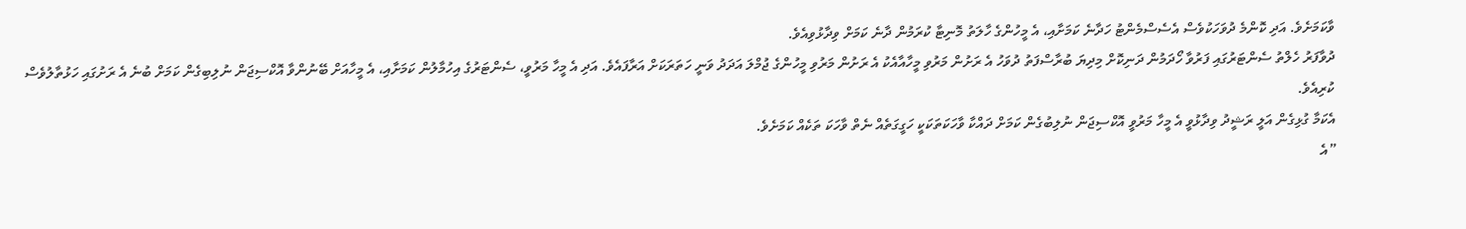ވާކަމަށެވެ. އަދި ކޮންމެ ދުވަހަކުވެސް އެސެސްމެންޓު ހަދާނެ ކަމަށާއި، އެ މީހުންގެ ހާލަތު މޮނިޓާ ކުރަމުން ދާނެ ކަމަށް ވިދާޅުވިއެވެ.
ދުވާފަރު ހެލްތު ސެންޓަރުގައި ފަރުވާ ހޯދަމުން ދަނިކޮށް މިދިޔަ ބުރާސްފަތު ދުވަހު އެ ރަށުން މަރުވި މީހާއާއެކު އެ ރަށުން މަރުވި މީހުންގެ ޖުމްލަ އަދަދު ވަނީ ހަތަރަކަށް އަރާފައެވެ. އަދި އެ މީހާ މަރުވީ، ސެންޓަރުގެ އިހުމާލުން ކަމަށާއި، އެ މީހާއަށް ބޭނުންވާ އޮކްސިޖަން ނުލިބިގެން ކަމަށް ބުނެ އެ ރަށުގައި ހަޅުތާލުވެސް ކުރިއެވެ.
އެކަމާ ގުޅިގެން އަލީ ރަޝީދު ވިދާޅުވީ އެ މީހާ މަރުވީ އޮކްސިޖަން ނުލިބުގެން ކަމަށް ދައްކާ ވާހަކަތަކަކީ ހަގީގަތެއް ނެތް ވާހަކަ ތަކެއް ކަމަށެވެ.
”އެ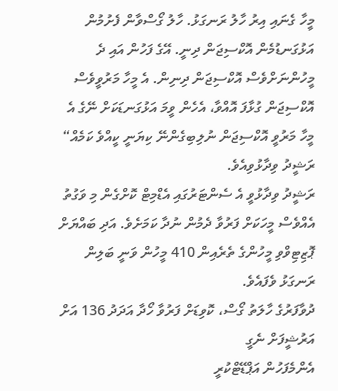މީހާ ގެނައި އިރު ހާލު ރަނގަޅު. ހާލު ގޯސްވާން ފެށުމުން އަޅުގަނޑުމެން އޮކްސިޖަން ދިނީ. އޭގެ ފަހުން އައި ދެ މީހުންނަށްވެސް އޮކްސިޖަން ދިނިން. އެ މީހާ މަރުވީވެސް އޮކްސިޖަން ގުޅާފަ އޮއްވާ، އެހެން ވީމަ އަޅުގަނޑަކަށް ނޭގެ އެ މީހާ މަރުވީ އޮކްސިޖަން ނުލިބިގެންނޭ ކިޔަނީ ކީއްވެ ކަމެއް“ ރަޝީދު ވިދާޅުވިއެވެ.
ރަޝީދު ވިދާޅުވީ އެ ސެންޓަރުގައި އެޑްމިޓް ކޮށްގެން މި ވަގުތު އެއްވެސް މީހަކަށް ފަރުވާ ދެމުން ނުދާ ކަމަށެވެ. އަދި ބައްޔަށް ޕޮޒިޓިވްވި މީހުންގެ ތެރެއިން 410 މީހުން ވަނީ ބަލިން ރަނގަޅު ވެފައެވެ.
ދުވާފަރުގެ ހާލަތު ގޯސް، ކޮވިޑަށް ފަރުވާ ހޯދާ އަދަދު 136 އަށް
އަރުޝީފަށް ނެގީ
އެންމެފަހުން އަޕްޑޭޓްކުރީ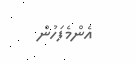އެންމެފަހުން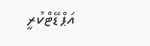އަޕްޑޭޓްކުރީ